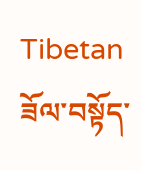Tibetan ཟོལ་བསྟོད་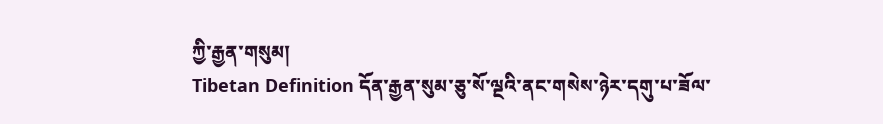ཀྱི་རྒྱན་གསུམ།
Tibetan Definition དོན་རྒྱན་སུམ་ཅུ་སོ་ལྔའི་ནང་གསེས་ཉེར་དགུ་པ་ཟོལ་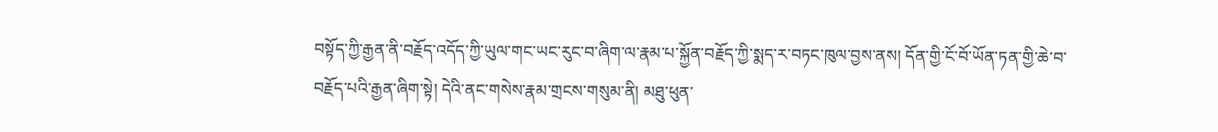བསྟོད་ཀྱི་རྒྱན་ནི་བརྗོད་འདོད་ཀྱི་ཡུལ་གང་ཡང་རུང་བ་ཞིག་ལ་རྣམ་པ་སྐྱོན་བརྗོད་ཀྱི་སྨད་ར་བཏང་ཁུལ་བྱས་ནས། དོན་གྱི་ངོ་བོ་ཡོན་ཏན་གྱི་ཆེ་བ་བརྗོད་པའི་རྒྱན་ཞིག་སྟེ། དེའི་ནང་གསེས་རྣམ་གྲངས་གསུམ་ནི། མཐུ་ཕུན་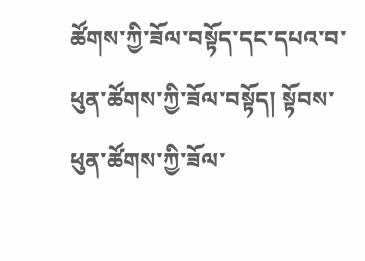ཚོགས་ཀྱི་ཟོལ་བསྟོད་དང་དཔའ་བ་ཕུན་ཚོགས་ཀྱི་ཟོལ་བསྟོད། སྟོབས་ཕུན་ཚོགས་ཀྱི་ཟོལ་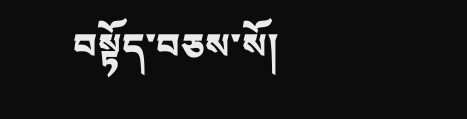བསྟོད་བཅས་སོ།